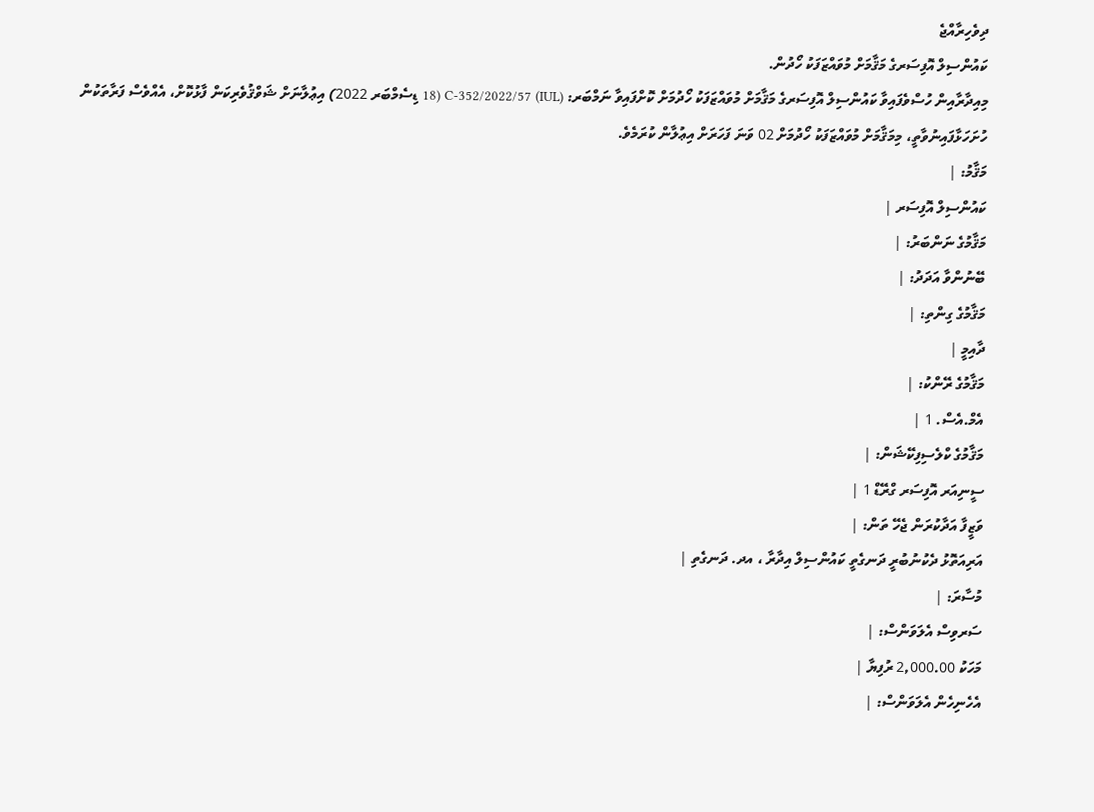ދިވެހިރާއްޖެ
ކައުންސިލް އޮފިސަރގެ މަޤާމަށް މުވައްޒަފަކު ހޯދުން.
މިއިދާރާއިން ހުސްވެފައިވާ ކައުންސިލް އޮފިސަރގެ މަޤާމަށް މުވައްޒަފަކު ހޯދުމަށް ކޮށްފައިވާ ނަމްބަރ: (IUL) C-352/2022/57 (18 ޑިސެމްބަރ 2022) އިޢުލާނަށް ޝަވްޤުވެރިކަން ފާޅުކޮށް، އެއްވެސް ފަރާތަކުން ހުށަހަޅާފައިނުވާތީ، މިމަޤާމަށް މުވައްޒަފަކު ހޯދުމަށް 02 ވަނަ ފަހަރަށް އިޢުލާން ކުރަމެވެ.
މަޤާމު: |
ކައުންސިލް އޮފިސަރ |
މަޤާމުގެ ނަންބަރު: |
ބޭނުންވާ އަދަދު: |
މަޤާމުގެ ގިންތި: |
ދާއިމީ |
މަޤާމުގެ ރޭންކު: |
އެމް.އެސް. 1 |
މަޤާމުގެ ކްލެސިފިކޭޝަން: |
ސީނިއަރ އޮފިސަރ ގްރޭޑް 1 |
ވަޒީފާ އަދާކުރަން ޖެހޭ ތަން: |
އަރިއަތޮޅު ދެކުނުބުރީ ދަނގެތީ ކައުންސިލް އިދާރާ ، އދ. ދަނގެތި |
މުސާރަ: |
ސަރވިސް އެލަވަންސް: |
މަހަކު 2,000.00 ރުފިޔާ |
އެހެނިހެން އެލަވަންސް: |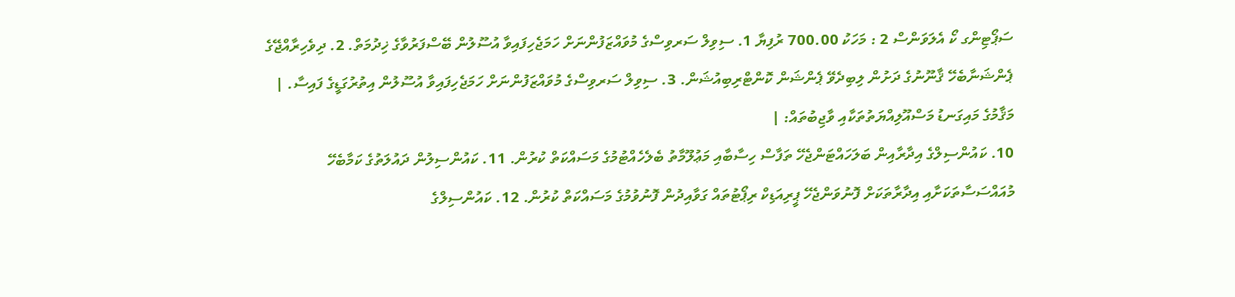ސަޕޯޓިންގ ކޯ އެލަވަންސް 2 : މަހަކު 700.00 ރުފިޔާ 1. ސިވިލް ސަރވިސްގެ މުވައްޒަފުންނަށް ހަމަޖެހިފައިވާ އުސޫލުން ބޭސްފަރުވާގެ ޚިދުމަތް. 2. ދިވެހިރާއްޖޭގެ ޕެންޝަނާބެހޭ ޤާނޫނުގެ ދަށުން ލިބިދެވޭ ޕެންޝަން ކޮންޓްރިބިއުޝަން. 3. ސިވިލް ސަރވިސްގެ މުވައްޒަފުންނަށް ހަމަޖެހިފައިވާ އުސޫލުން އިތުރުގަޑީގެ ފައިސާ. |
މަޤާމުގެ މައިގަނޑު މަސްއޫލިއްޔަތުތަކާއި ވާޖިބުތައް: |
10. ކައުންސިލްގެ އިދާރާއިން ބަލަހައްޓަންޖެހޭ ތަފާސް ހިސާބާއި މަޢުލޫމާތު ބެލެހެއްޓުމުގެ މަސައްކަތް ކުރުން. 11. ކައުންސިލުން ދައުލަތުގެ ކަމާބެހޭ މުއައްސަސާތަކަށާއި އިދާރާތަކަށް ފޮނުވަންޖެހޭ ޕީރިއަޑިކް ރިޕޯޓުތައް ގަވާއިދުން ފޮނުވުމުގެ މަސައްކަތް ކުރުން. 12. ކައުންސިލްގެ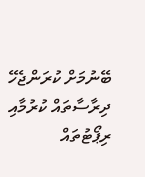ބޭނުމަށް ކުރަންޖެހޭ ދިރާސާތައް ކުރުމާއި ރިޕޯޓުތައް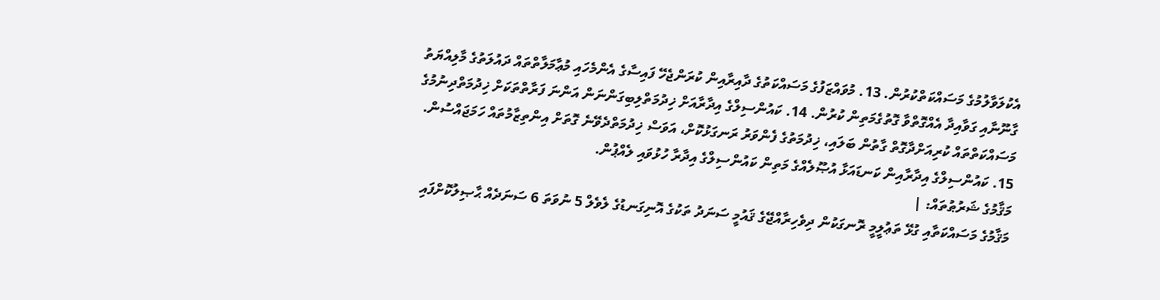އެކުލަވާލުމުގެ މަސައްކަތްކުރުން. 13. މުވައްޒަފުގެ މަސައްކަތުގެ ދާއިރާއިން ކުރަންޖެހޭ ފައިސާގެ އެންމެހައި މުޢާމަލާތްތައް ދައުލަތުގެ މާލިއްޔަތު ގާނޫނާއި ގަވާއިދާ އެއްގޮތްވާ ގޮތުގެމަތިން ކުރުން. 14. ކައުންސިލްގެ އިދާރާއަށް ޚިދުމަތްލިބިގަންނަން އަންނަ ފަރާތްތަކަށް ޚިދުމަތްދިނުމުގެ މަސައްކަތްތައް ކުރިއަށްދާގޮތް ގާތުން ބަލައި، ޚިދުމަތުގެ ފެންވަރު ރަނގަޅުކޮށް، އަވަސް ޚިދުމަތްދެވޭނެ ގޮތަށް އިންތިޒާމުތައް ހަމަޖައްސުން. 15. ކައުންސިލްގެ އިދާރާއިން ކަނޑައަޅާ އުޞޫލެއްގެ މަތިން ކައުންސިލްގެ އިދާރާ ހުޅުވައި ލެއްޕުން.
މަޤާމުގެ ޝަރުޠުތައް: |
މަޤާމުގެ މަސައްކަތާއި ގުޅޭ ތަޢުލީމީ ރޮނގަކުން ދިވެހިރާއްޖޭގެ ޤައުމީ ސަނަދު ތަކުގެ އޮނިގަނޑުގެ ލެވެލް 5 ނުވަތަ 6 ސަނަދެއް ޙާޞިލުކޮށްފައި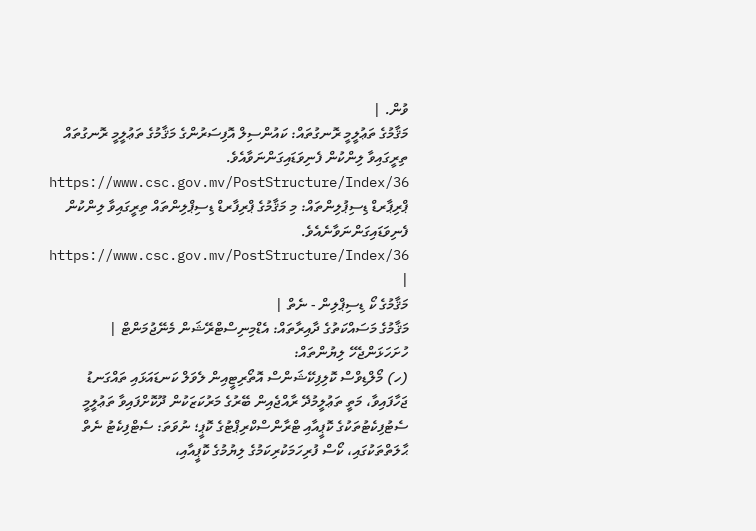ވުން. |
މަޤާމުގެ ތަޢުލީމީ ރޮނގުތައް: ކައުންސިލް އޮފިސަރުންގެ މަޤާމުގެ ތަޢުލީމީ ރޮނގުތައް ތިރީގައިވާ ލިންކުން ފެނިވަޑައިގަންނަވާއެވެ. https://www.csc.gov.mv/PostStructure/Index/36 ޕްރިޕާރޑް ޑިސިޕުލިންތައް: މި މަޤާމުގެ ޕްރިފާރޑް ޑިސިޕްލިންތައް ތިރީގައިވާ ލިންކުން ފެނިވަޑައިގަންނަވާނެއެވެ. https://www.csc.gov.mv/PostStructure/Index/36 |
މަޤާމުގެ ކޯ ޑިސިޕްލިން - ނެތް |
މަޤާމުގެ މަސައްކަތުގެ ދާއިރާތައް: އެޑްމިނިސްޓްރޭޝަން މެނޭޖުމަންޓް |
ހުށަހަޅަންޖެހޭ ލިޔުންތައް:
(ހ) މޯލްޑިވްސް ކޮލިފިކޭޝަންސް އޮތޯރިޓީއިން ލެވަލް ކަނޑައަޅައި ތައްގަނޑު ޖަހާފައިވާ، މަތީ ތަޢުލީމުދޭ ރާއްޖެއިން ބޭރުގެ މަރުކަޒަކުން ދޫކޮށްފައިވާ ތަޢުލީމީ ސެޓުފިކެޓުތަކުގެ ކޮޕީއާއި ޓްރާންސްކްރިޕްޓުގެ ކޮޕީ؛ ނުވަތަ: ސެޓްފިކެޓު ނެތް ޙާލަތްތަކުގައި، ކޯސް ފުރިހަމަކުރިކަމުގެ ލިޔުމުގެ ކޮޕީއާއި،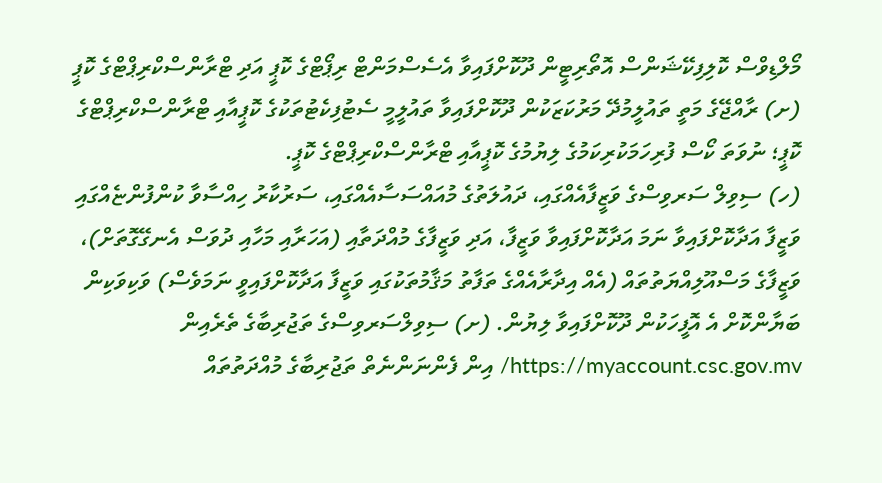މޯލްޑިވްސް ކޮލިފިކޭޝަންސް އޮތޯރިޓީން ދޫކޮށްފައިވާ އެސެސްމަންޓް ރިޕޯޓްގެ ކޮޕީ އަދި ޓްރާންސްކްރިޕްޓްގެ ކޮޕީ (ށ) ރާއްޖޭގެ މަތީ ތައުލީމުދޭ މަރުކަޒަކުން ދޫކޮށްފައިވާ ތައުލީމީ ސެޓުފިކެޓުތަކުގެ ކޮޕީއާއި ޓްރާންސްކްރިޕްޓްގެ ކޮޕީ؛ ނުވަތަ ކޯސް ފުރިހަމަކުރިކަމުގެ ލިޔުމުގެ ކޮޕީއާއި ޓްރާންސްކްރިޕްޓްގެ ކޮޕީ.
(ހ) ސިވިލް ސަރވިސްގެ ވަޒީފާއެއްގައި، ދައުލަތުގެ މުއައްސަސާއެއްގައި، ސަރުކާރު ހިއްސާވާ ކުންފުންޏެއްގައި ވަޒީފާ އަދާކޮށްފައިވާ ނަމަ އަދާކޮށްފައިވާ ވަޒީފާ، އަދި ވަޒީފާގެ މުއްދަތާއި (އަހަރާއި މަހާއި ދުވަސް އެނގޭގޮތަށް)، ވަޒީފާގެ މަސްއޫލިއްޔަތުތައް (އެއް އިދާރާއެއްގެ ތަފާތު މަޤާމުތަކުގައި ވަޒީފާ އަދާކޮށްފައިވީ ނަމަވެސް) ވަކިވަކިން ބަޔާންކޮށް އެ އޮފީހަކުން ދޫކޮށްފައިވާ ލިޔުން. (ށ) ސިވިލްސަރވިސްގެ ތަޖުރިބާގެ ތެރެއިން https://myaccount.csc.gov.mv/ އިން ފެންނަންނެތް ތަޖުރިބާގެ މުއްދަތުތައް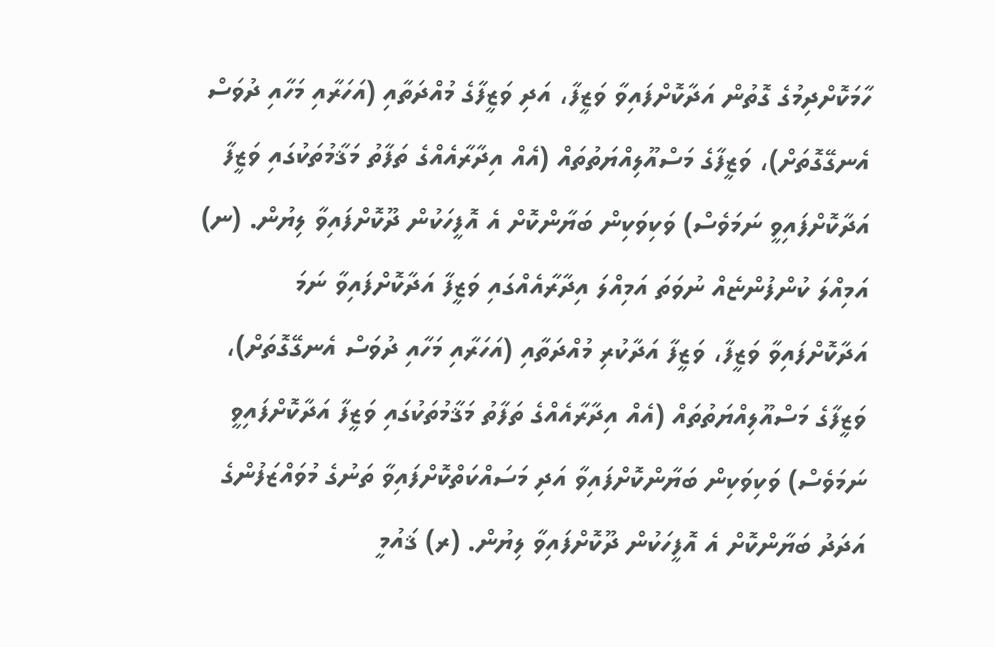ހާމަކޮށްދިމުގެ ގޮތުން އަދާކޮށްފައިވާ ވަޒީފާ، އަދި ވަޒީފާގެ މުއްދަތާއި (އަހަރާއި މަހާއި ދުވަސް އެނގޭގޮތަށް)، ވަޒީފާގެ މަސްއޫލިއްޔަތުތައް (އެއް އިދާރާއެއްގެ ތަފާތު މަޤާމުތަކުގައި ވަޒީފާ އަދާކޮށްފައިވީ ނަމަވެސް) ވަކިވަކިން ބަޔާންކޮށް އެ އޮފީހަކުން ދޫކޮށްފައިވާ ލިޔުން. (ނ) އަމިއްލަ ކުންފުންޏެއް ނުވަތަ އަމިއްލަ އިދާރާއެއްގައި ވަޒީފާ އަދާކޮށްފައިވާ ނަމަ އަދާކޮށްފައިވާ ވަޒީފާ، ވަޒީފާ އަދާކުރި މުއްދަތާއި (އަހަރާއި މަހާއި ދުވަސް އެނގޭގޮތަށް)، ވަޒީފާގެ މަސްއޫލިއްޔަތުތައް (އެއް އިދާރާއެއްގެ ތަފާތު މަޤާމުތަކުގައި ވަޒީފާ އަދާކޮށްފައިވީ ނަމަވެސް) ވަކިވަކިން ބަޔާންކޮށްފައިވާ އަދި މަސައްކަތްކޮށްފައިވާ ތަނުގެ މުވައްޒަފުންގެ އަދަދު ބަޔާންކޮށް އެ އޮފީހަކުން ދޫކޮށްފައިވާ ލިޔުން. (ރ) ޤައުމީ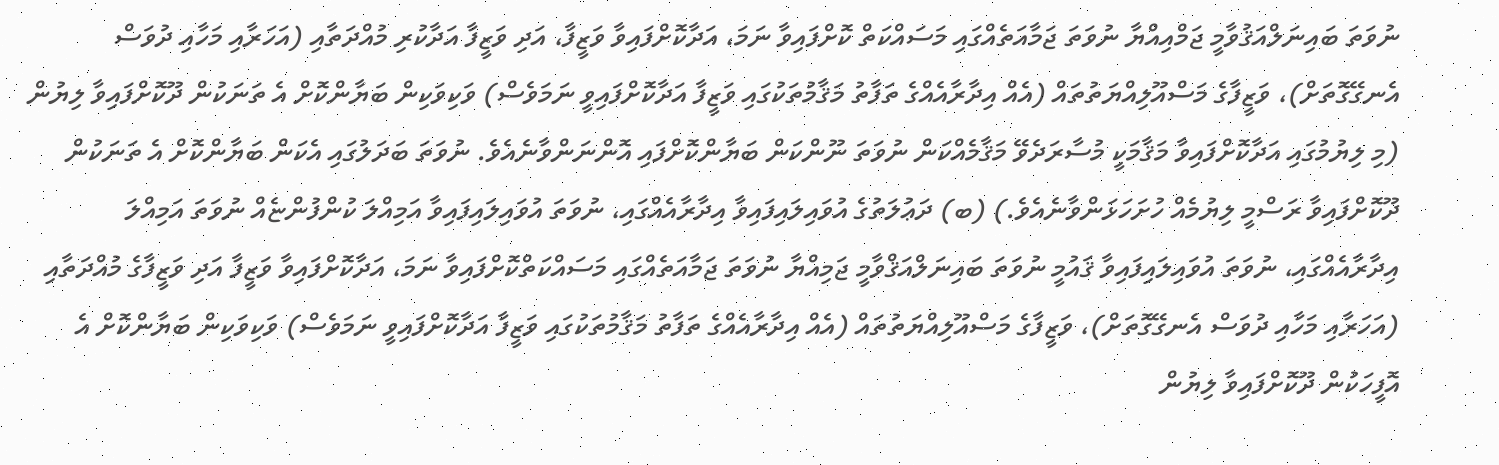ނުވަތަ ބައިނަލްއަޤުވާމީ ޖަމްއިއްޔާ ނުވަތަ ޖަމާއަތެއްގައި މަސައްކަތް ކޮށްފައިވާ ނަމަ، އަދާކޮށްފައިވާ ވަޒީފާ، އަދި ވަޒީފާ އަދާކުރި މުއްދަތާއި (އަހަރާއި މަހާއި ދުވަސް އެނގޭގޮތަށް)، ވަޒީފާގެ މަސްއޫލިއްޔަތުތައް (އެއް އިދާރާއެއްގެ ތަފާތު މަޤާމުތަކުގައި ވަޒީފާ އަދާކޮށްފައިވީ ނަމަވެސް) ވަކިވަކިން ބަޔާންކޮށް އެ ތަނަކުން ދޫކޮށްފައިވާ ލިޔުން (މި ލިޔުމުގައި އަދާކޮށްފައިވާ މަޤާމަކީ މުސާރަދެވޭ މަޤާމެއްކަން ނުވަތަ ނޫންކަން ބަޔާންކޮށްފައި އޮންނަންވާނެއެވެ. ނުވަތަ ބަދަލުގައި އެކަން ބަޔާންކޮށް އެ ތަނަކުން ދޫކޮށްފައިވާ ރަސްމީ ލިޔުމެއް ހުށަހަޅަންވާނެއެވެ.) (ބ) ދަޢުލަތުގެ އުވައިލައިފައިވާ އިދާރާއެއްގައި، ނުވަތަ އުވައިލައިފައިވާ އަމިއްލަ ކުންފުންޏެއް ނުވަތަ އަމިއްލަ އިދާރާއެއްގައި، ނުވަތަ އުވައިލައިފައިވާ ޤައުމީ ނުވަތަ ބައިނަލްއަޤްވާމީ ޖަމިއްޔާ ނުވަތަ ޖަމާއަތެއްގައި މަސައްކަތްކޮށްފައިވާ ނަމަ، އަދާކޮށްފައިވާ ވަޒީފާ އަދި ވަޒީފާގެ މުއްދަތާއި (އަހަރާއި މަހާއި ދުވަސް އެނގޭގޮތަށް)، ވަޒީފާގެ މަސްއޫލިއްޔަތުތައް (އެއް އިދާރާއެއްގެ ތަފާތު މަޤާމުތަކުގައި ވަޒީފާ އަދާކޮށްފައިވީ ނަމަވެސް) ވަކިވަކިން ބަޔާންކޮށް އެ އޮފީހަކުން ދޫކޮށްފައިވާ ލިޔުން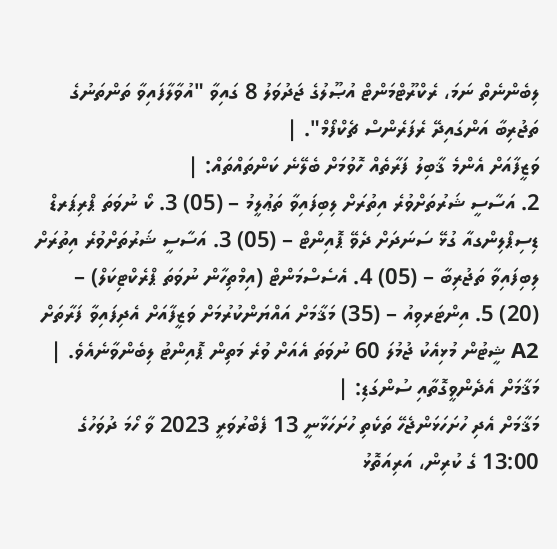ލިބެންނެތް ނަމަ، ރެކްރޫޓްމަންޓް އުޞޫލުގެ ޖަދުވަލު 8 ގައިވާ "އުވާލާފައިވާ ތަންތަނުގެ ތަޖުރިބާ އަންގައިދޭ ރެފަރެންސް ޗެކްފޯމް". |
ވަޒީފާއަށް އެންމެ ޤާބިލު ފަރާތެއް ހޮވުމަށް ބެލޭނެ ކަންތައްތައް: |
2. އަސާސީ ޝަރުތަށްވުރެ އިތުރަށް ލިބިފައިވާ ތަޢުލީމު – (05) 3. ކޯ ނުވަތަ ޕްރިޕަރޑް ޑިސިޕްލިންގއާ ގުޅޭ ސަނަދަށް ދެވޭ ޕޮއިންޓް – (05) 3. އަސާސީ ޝަރުތަށްވުރެ އިތުރަށް ލިބިފައިވާ ތަޖުރިބާ – (05) 4. އެސެސްމަންޓް (އިމްތިހާން ނުވަތަ ޕްރެކްޓިކަލް) – (20) 5. އިންޓަރވިއު – (35) މަޤާމަށް އައްޔަންކުރުމަށް ވަޒީފާއަށް އެދިފައިވާ ފަރާތަށް A2 ޝީޓުން މުޅިއެކު ޖުމުލަ 60 ނުވަތަ އެއަށް ވުރެ މަތިން ޕޮއިންޓު ލިބެންވާނެއެވެ. |
މަޤާމަށް އެދެންވީގޮތާއި ސުންގަޑި: |
މަޤާމަށް އެދި ހުށަހަޅަންޖެހޭ ތަކެތި ހުށަހަޅާނީ 13 ފެބްރުވަރީ 2023 ވާ ހޯމަ ދުވަހުގެ 13:00 ގެ ކުރިން، އަރިއަތޮޅު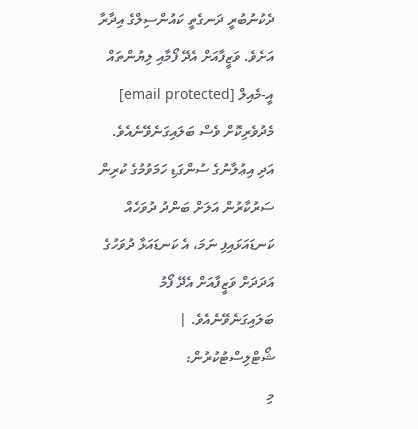ދެކުނުބުރީ ދަނގެތީ ކައުންސިލްގެ އިދާރާ އަށެވެ. ވަޒީފާއަށް އެދޭ ފޯމާއި ލިޔުންތައް އީ-މެއިލް [email protected] މެދުވެރިކޮށް ވެސް ބަލައިގަނެވޭނެއެވެ. އަދި އިޢުލާނުގެ ސުންގަޑި ހަމަވުމުގެ ކުރިން ސަރުކާރުން އަލަށް ބަންދު ދުވަހެއް ކަނޑައަޅައިފި ނަމަ، އެ ކަނޑައަޅާ ދުވަހުގެ އަދަދަށް ވަޒީފާއަށް އެދޭ ފޯމު ބަލައިގަނެވޭނެއެވެ. |
ޝޯޓްލިސްޓުކުރުން:
މި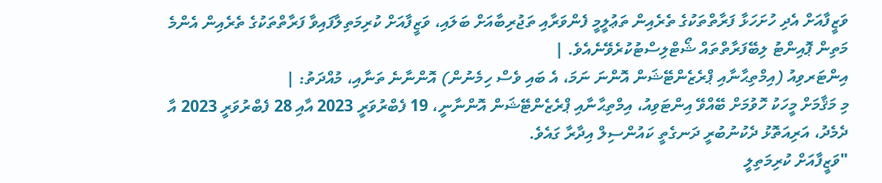ވަޒީފާއަށް އެދި ހުށަހަޅާ ފަރާތްތަކުގެ ތެރެއިން ތަޢުލީމީ ފެންވަރާއި ތަޖުރިބާއަށް ބަލައި، ވަޒީފާއަށް ކުރިމަތިލާފައިވާ ފަރާތްތަކުގެ ތެރެއިން އެންމެ މަތިން ޕޮއިންޓު ލިބޭފަރާތްތައް ޝޯޓްލިސްޓުކުރެވޭނެއެވެ. |
އިންޓަރވިއު (އިމްތިޙާނާއި ޕްރެޒެންޓޭޝަން އޮންނަ ނަމަ، އެ ބައި ވެސް ހިމެނުން) އޮންނާނެ ތަނާއި، މުއްދަތު: |
މި މަޤާމަށް މީހަކު ހޮވުމަށް ބޭއްވޭ އިންޓަވިއު، އިމްތިޙާނާއި ޕްރެޒެންޓޭޝަން އޮންނާނީ، 19 ފެބްރުވަރީ 2023 އާއި 28 ފެބްރުވަރީ 2023 އާ ދެމެދު، އަރިއަތޮޅު ދެކުނުބުރީ ދަނގެތީ ކައުންސިލް އިދާރާ ގައެވެ.
"ވަޒީފާއަށް ކުރިމަތިލީ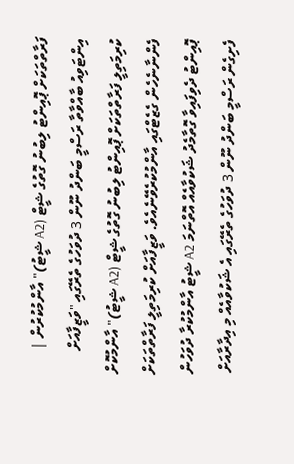ފަރާތްތަކަށް ޕޮއިންޓު ލިބުނު ގޮތުގެ ޝީޓް (A2 ޝީޓު)" އާންމުކުރުން |
އިންޓަވިއު ބާއްވާތާ ރަސްމީ ބަންދު ނޫން 3 ދުވަހުގެ ތެރޭގައި "ވަޒީފާއަށް ކުރިމަތިލީ ފަރާތްތަކަށް ޕޮއިންޓު ލިބުނު ގޮތުގެ ޝީޓް (A2 ޝީޓު)" އާންމުކޮށް ފެންނާނެހެން ގެޒެޓްގައި އާންމުކުރެވޭނެއެވެ. ވަޒީފާއަށް ކުރިމަތިލީ ފަރާތްތަކަށް ޕޮއިންޓު ދެވިފައިވާ ގޮތާމެދު ޝަކުވާއެއް އޮތްނަމަ A2 ޝީޓު އާންމުކުރާ ދުވަހުން ފެށިގެން ރަސްމީ ބަންދު ނޫން 3 ދުވަހުގެ ތެރޭގައި އެ ޝަކުވާއެއް މި އިދާރާއަށް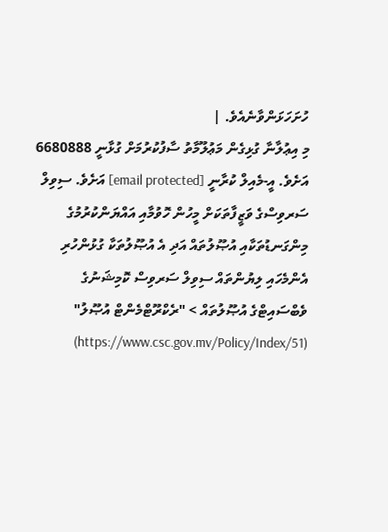ހުށަހަޅަންވާނެއެވެ. |
މި އިޢުލާނާ ގުޅިގެން މަޢުލޫމާތު ސާފުކުރުމަށް ގުޅާނީ 6680888 އަށެވެ. އީ-މެއިލް ކުރާނީ [email protected] އަށެވެ. ސިވިލް ސަރވިސްގެ ވަޒީފާތަކަށް މީހުން ހޮވުމާއި އައްޔަންކުރުމުގެ މިންގަނޑުތަކާއި އުޞޫލުތައް އަދި އެ އުޞޫލުތަކާ ގުޅުންހުރި އެންމެހައި ލިޔުންތައް ސިވިލް ސަރވިސް ކޮމިޝަނުގެ ވެބްސައިޓްގެ އުޞޫލުތައް > "ރެކްރޫޓްމެންޓް އުޞޫލު" (https://www.csc.gov.mv/Policy/Index/51)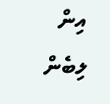އިން ލިބެން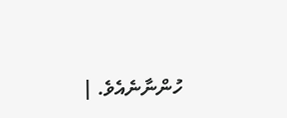ހުންނާނެއެވެ. |